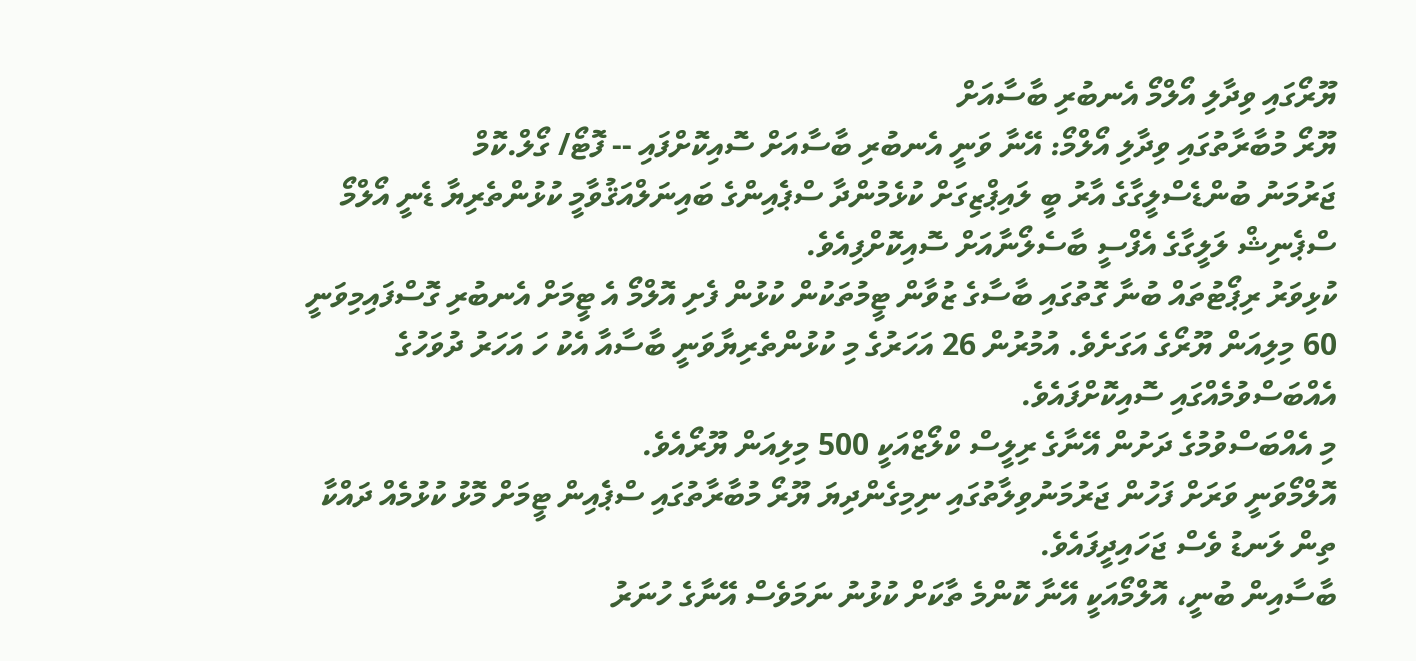ޔޫރޯގައި ވިދާލި އޯލްމޯ އެނބުރި ބާސާއަށް
ޔޫރޯ މުބާރާތުގައި ވިދާލި އޯލްމޯ: އޭނާ ވަނީ އެނބުރި ބާސާއަށް ސޮއިކޮށްފައި -- ފޮޓޯ/ ގޯލް.ކޮމް
ޖަރުމަނު ބުންޑެސްލީގާގެ އާރު ބީ ލައިޕްޒިގަށް ކުޅެމުންދާ ސްޕެއިންގެ ބައިނަލްއަޤުވާމީ ކުޅުންތެރިޔާ ޑެނީ އޯލްމޯ ސްޕެނިޝް ލަލީގާގެ އެފްސީ ބާސެލޯނާއަށް ސޮއިކޮށްފިއެވެ.
ކުޅިވަރު ރިޕޯޓުތައް ބުނާ ގޮތުގައި ބާސާގެ ޒުވާން ޓީމުތަކުން ކުޅުން ފެށި އޮލްމޯ އެ ޓީމަށް އެނބުރި ގޮސްފައިމިވަނީ 60 މިލިއަން ޔޫރޯގެ އަގަށެވެ. އުމުރުން 26 އަހަރުގެ މި ކުޅުންތެރިޔާވަނީ ބާސާއާ އެކު ހަ އަހަރު ދުވަހުގެ އެއްބަސްވުމެއްގައި ސޮއިކޮށްފައެވެ.
މި އެއްބަސްވުމުގެ ދަށުން އޭނާގެ ރިލީސް ކްލޯޒްއަކީ 500 މިލިއަން ޔޫރޯއެވެ.
އޮލްމޯވަނީ ވަރަށް ފަހުން ޖަރުމަނުވިލާތުގައި ނިމިގެންދިޔަ ޔޫރޯ މުބާރާތުގައި ސްޕެއިން ޓީމަށް މޮޅު ކުޅުމެއް ދައްކާ ތިން ލަނޑު ވެސް ޖަހައިދީފައެވެ.
ބާސާއިން ބުނީ، އޮލްމޯއަކީ އޭނާ ކޮންމެ ތާކަށް ކުޅުނު ނަމަވެސް އޭނާގެ ހުނަރު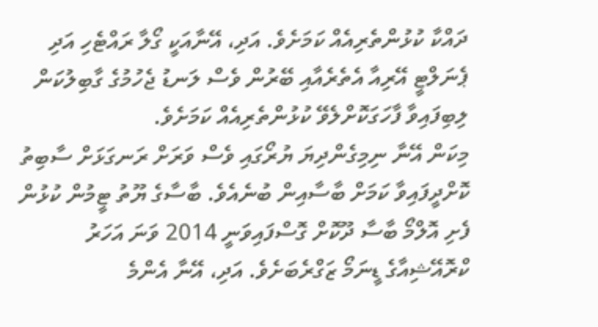ދައްކާ ކުޅުންތެރިއެއް ކަމަށެވެ. އަދި، އޭނާއަކީ ގޯލާ ރައްޓެހި އަދި ޕެނަލްޓީ އޭރިއާ އެތެރެއާއި ބޭރުން ވެސް ލަނޑު ޖެހުމުގެ ގާބިލުކަން ލިބިފައިވާ ފާހަގަކޮށްލެވޭ ކުޅުންތެރިއެއް ކަމަށެވެ.
މިކަން އޭނާ ނިމިގެންދިޔަ ޔުރޯގައި ވެސް ވަރަށް ރަނގަޅަށް ސާބިތު ކޮށްދީފައިވާ ކަމަށް ބާސާއިން ބުނެއެވެ. ބާސާގެ ޔޫތު ޓީމުން ކުޅުން ފެށި އޮލްމޯ ބާސާ ދޫކޮށް ގޮސްފައިވަނީ 2014 ވަނަ އަހަރު ކްރޮއޭޝިއާގެ ޑީނަމޯ ޒަގްރެބަށެވެ. އަދި، އޭނާ އެންމެ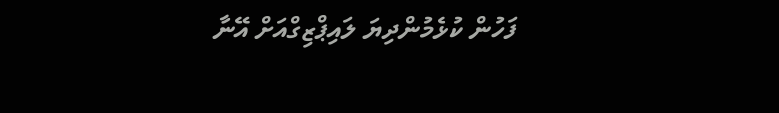ފަހުން ކުޅެމުންދިޔަ ލައިޕްޒިގްއަށް އޭނާ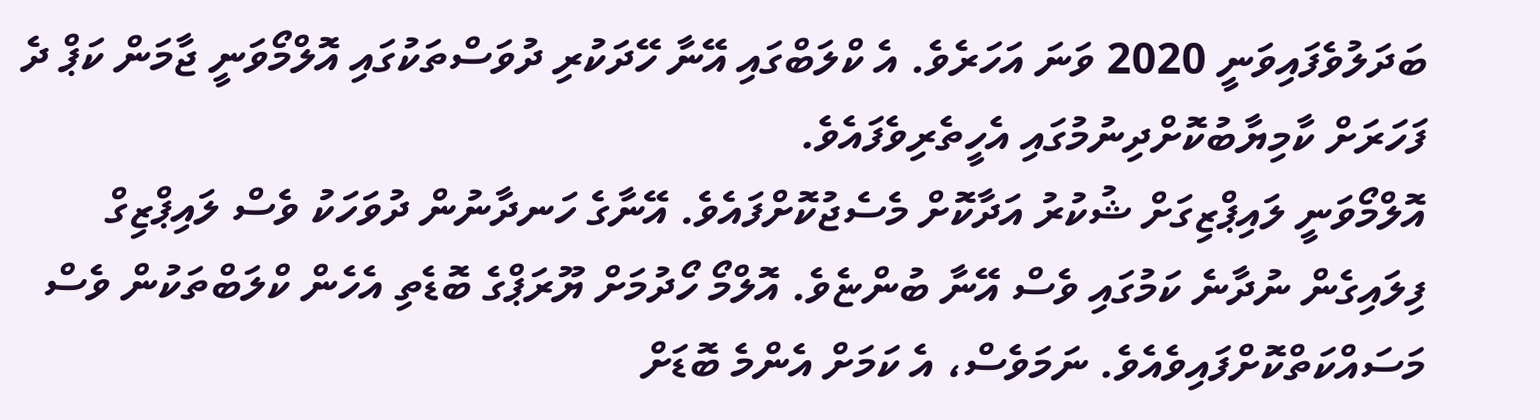ބަދަލުވެފައިވަނީ 2020 ވަނަ އަހަރެވެ. އެ ކްލަބްގައި އޭނާ ހޭދަކުރި ދުވަސްތަކުގައި އޮލްމޯވަނީ ޖާމަން ކަޕް ދެ ފަހަރަށް ކާމިޔާބުކޮށްދިނުމުގައި އެހީތެރިވެފައެވެ.
އޮލްމޯވަނީ ލައިޕްޒިގަށް ޝުކުރު އަދާކޮށް މެސެޖުކޮށްފައެވެ. އޭނާގެ ހަނދާނުން ދުވަހަކު ވެސް ލައިޕްޒިގް ފިލައިގެން ނުދާނެ ކަމުގައި ވެސް އޭނާ ބުންޏެވެ. އޮލްމޯ ހޯދުމަށް ޔޫރަޕްގެ ބޮޑެތި އެހެން ކްލަބްތަކުން ވެސް މަސައްކަތްކޮށްފައިވެއެވެ. ނަމަވެސް، އެ ކަމަށް އެންމެ ބޮޑަށް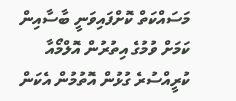މަސައްކަތް ކޮށްފައިވަނީ ބާސާއިން ކަމަށް ވުމުގެ އިތުރުން އޮލްމޯއާ ކުރީއްސުރެ ގުޅުން އޮތުމުން އެކަން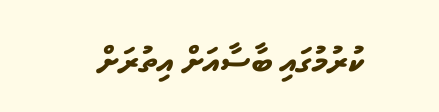ކުރުމުގައި ބާސާއަށް އިތުރަށް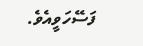ފަސޭހަވީއެވެ.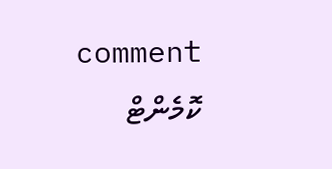comment ކޮމެންޓް